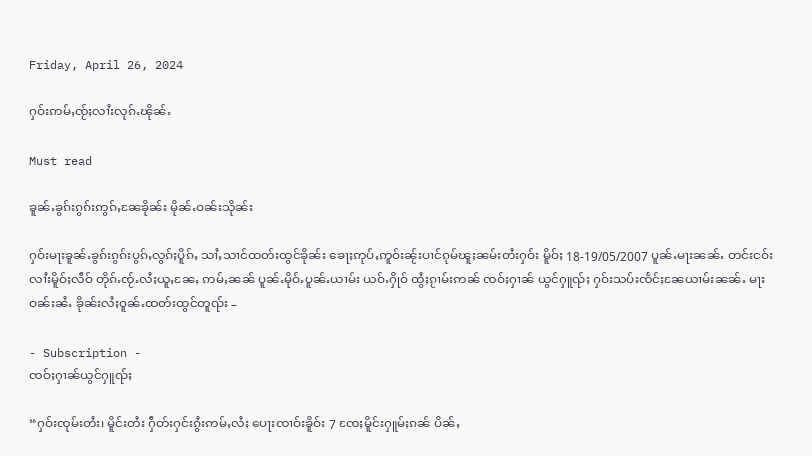Friday, April 26, 2024

ႁဝ်းဢမ်ႇၸႂ်ႈလၢႆးလုၵ်ႉၽိုၼ်ႉ

Must read

ၶူၼ်ႉၶွၵ်းၵွၵ်းဢွၵ်ႇၼႄၶိုၼ်း မိုၼ်ႉဝၼ်းသိုၼ်း

ႁဝ်းမႃးၶူၼ်ႉၶွၵ်းၵွၵ်းပွၵ်ႇလွၵ်ႈပိူၵ်ႇ သၢႆႇသၢင်ထတ်းထွင်ၶိုၼ်း ၶေႃႈဢုပ်ႇဢူဝ်းၼႂ်းပၢင်ၵုမ်ၽူႈၼမ်းတႆးႁဝ်း မိူဝ်ႈ 18-19/05/2007 ပူၼ်ႉမႃးၼၼ်ႉ တင်းငဝ်းလၢႆးမိူဝ်ႈလဵဝ် တိုၵ်ႉၸႂ်ႉလႆႈယူႇၼႄႇ ဢမ်ႇၼၼ် ပူၼ်ႉမိုဝ်ႉပူၼ်ႉယၢမ်း ယဝ်ႉႁိုဝ် ထွႆႈၵႂၢမ်းဢၼ် ၸဝ်ႈႁၢၼ် ယွင်ႁူၺ်ႈ ႁဝ်းသပ်းၸႅင်ႈၼႄယၢမ်းၼၼ်ႉ မႃးဝၼ်းၼႆႉ ၶိုၼ်းလႆႈဝူၼ်ႉထတ်းထွင်တူၺ်း –

- Subscription -
ၸဝ်ႈႁၢၼ်ယွင်ႁူၺ်ႈ

“ႁဝ်းၸုမ်းတႆး၊ မိူင်းတႆး ႁဵတ်းႁင်းၵွႆးဢမ်ႇလႆႈ ပေႃးၸၢဝ်းၶိူဝ်း 7 ၸႄႈမိူင်းႁူမ်ႈၵၼ် ပိၼ်ႇ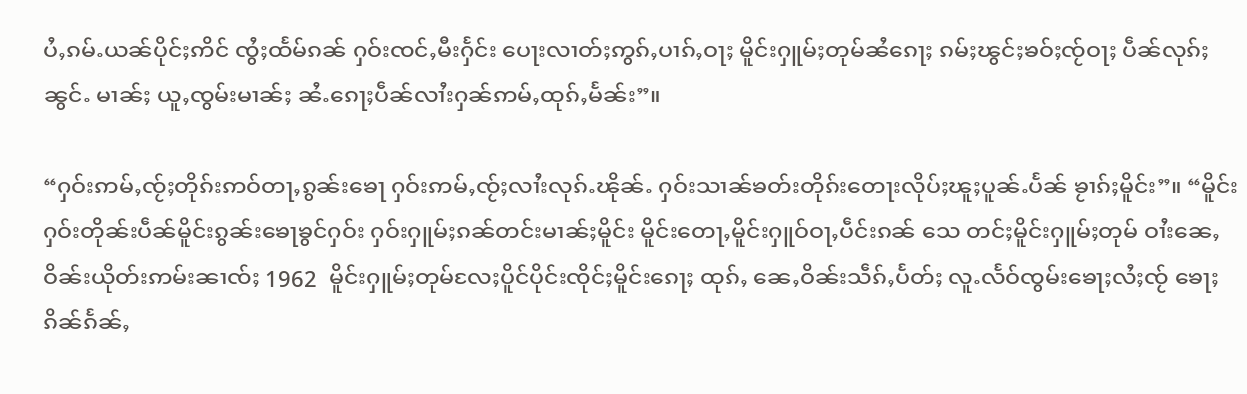ပႆႇၵမ်ႉယၼ်ပိုင်ႈဢိင် ၸွႆႈထႅမ်ၵၼ် ႁဝ်းၸင်ႇမီးႁႅင်း ပေႃးလၢတ်ႈဢွၵ်ႇပၢၵ်ႇဝႃႈ မိူင်းႁူမ်ႈတုမ်ၼႆၵေႃႈ ၵမ်ႈၽွင်ႈၶဝ်ႈၸႂ်ဝႃႈ ပဵၼ်လုၵ်ႈၼွင်ႉ မၢၼ်ႈ ယူႇၸွမ်းမၢၼ်ႈ ၼႆႉၵေႃႈပဵၼ်လၢႆးႁၼ်ဢမ်ႇထုၵ်ႇမႅၼ်း”။

“ႁဝ်းဢမ်ႇၸႂ်ႈတိုၵ်းဢဝ်တႃႇၵွၼ်းၶေႃ ႁဝ်းဢမ်ႇၸႂ်ႈလၢႆးလုၵ်ႉၽိုၼ်ႉ ႁဝ်းသၢၼ်ၶတ်းတိုၵ်းတေႃးလိုပ်ႈၽူႈပူၼ်ႉပႅၼ် ၶႂၢၵ်ႈမိူင်း”။ “မိူင်းႁဝ်းတိုၼ်းပဵၼ်မိူင်းၵွၼ်းၶေႃၶွင်ႁဝ်း ႁဝ်းႁူမ်ႈၵၼ်တင်းမၢၼ်ႈမိူင်း မိူင်းတေႃႇမိူင်းႁူဝ်ဝႃႇပဵင်းၵၼ် သေ တင်ႈမိူင်းႁူမ်ႈတုမ် ဝၢႆးၼေႇဝိၼ်းယိုတ်းဢမ်းၼၢၸ်ႈ 1962  မိူင်းႁူမ်ႈတုမ်လႄႈပိူင်ပိုင်းၸိုင်ႈမိူင်းၵေႃႈ ထုၵ်ႇ ၼေႇဝိၼ်းသဵၵ်ႇပႅတ်ႈ လူႉလႅဝ်ၸွမ်းၶေႃႈလႆႈၸႂ် ၶေႃႈၵိၼ်ၵႅၼ်ႇ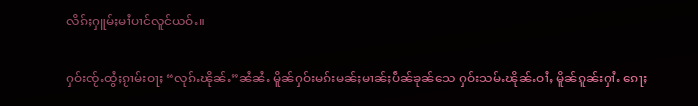လိၵ်ႈႁူမ်ႈမၢႆပၢင်လူင်ယဝ်ႉ။

ႁဝ်းၸႂ်ႉထွႆႈၵႂၢမ်းဝႃႈ “လုၵ်ႉၽိုၼ်ႉ”ၼႆၼႆႉ မိူၼ်ႁဝ်းမၵ်းမၼ်ႈမၢၼ်ႈပဵၼ်ၶုၼ်သေ ႁဝ်းသမ်ႉၽိုၼ်ႉဝၢႆႇ မိူၼ်ၵူၼ်းႁၢႆႉ ၵေႃႈ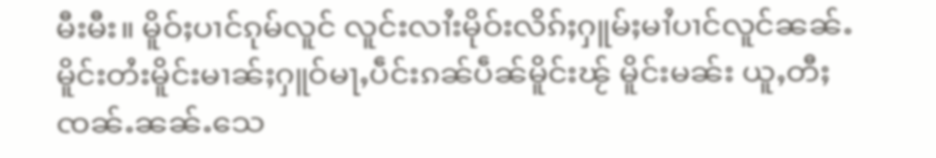မီးမီး။ မိူဝ်ႈပၢင်ၵုမ်လူင် လူင်းလၢႆးမိုဝ်းလိၵ်ႈႁူမ်ႈမၢႆပၢင်လူင်ၼၼ်ႉ မိူင်းတႆးမိူင်းမၢၼ်ႈႁူဝ်မႃႇပဵင်းၵၼ်ပဵၼ်မိူင်းၽႂ် မိူင်းမၼ်း ယူႇတီႈၸၼ်ႉၼၼ်ႉသေ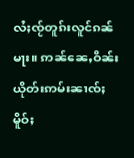လႆႈၸႂ်တူၵ်းလူင်ၵၼ်မႃး။ ဢၼ်ၼေႇဝိၼ်းယိုတ်းဢမ်းၼၢၸ်ႈ မိူဝ်ႈ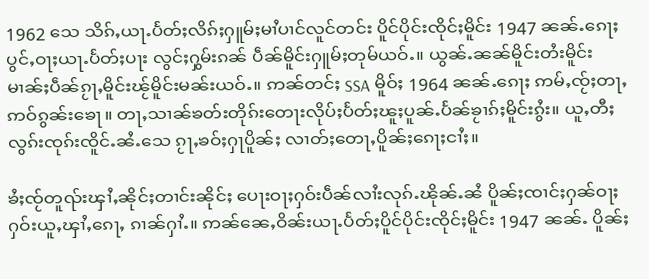1962 သေ သိၵ်ႇယႃႉပႅတ်ႈလိၵ်ႈႁူမ်ႈမၢႆပၢင်လူင်တင်း ပိူင်ပိုင်းၸိုင်ႈမိူင်း 1947 ၼၼ်ႉၵေႃႈပွင်ႇဝႃႈယႃႉပႅတ်ႈပႃး လွင်ႈႁွမ်းၵၼ် ပဵၼ်မိူင်းႁူမ်ႈတုမ်ယဝ်ႉ။ ယွၼ်ႉၼၼ်မိူင်းတႆးမိူင်းမၢၼ်ႈပဵၼ်ၵႂႃႇမိူင်းၽႂ်မိူင်းမၼ်းယဝ်ႉ။ ဢၼ်တင်ႈ SSA မိူဝ်ႈ 1964 ၼၼ်ႉၵေႃႈ ဢမ်ႇၸႂ်ႈတႃႇဢဝ်ၵွၼ်းၶေႃ။ တႃႇသၢၼ်ၶတ်းတိုၵ်းတေႃးလိုပ်ႈပႅတ်ႈၽူႈပူၼ်ႉပႅၼ်ၶႂၢၵ်ႈမိူင်းၵွႆး။ ယူႇတီႈ လွၵ်းၸုၵ်းၸိူင်ႉၼႆႉသေ ၵႂႃႇၶဝ်ႈႁႃပိူၼ်ႈ လၢတ်ႈတေႃႇပိူၼ်ႈၵေႃႈငၢႆႈ။

ၶႆႈၸႂ်တူၺ်းၾၢႆႇၼိုင်ႈတၢင်းၼိုင်ႈ ပေႃးဝႃႈႁဝ်းပဵၼ်လၢႆးလုၵ်ႉၽိုၼ်ႉၼႆ ပိူၼ်ႈၸၢင်ႈႁၼ်ဝႃႈ ႁဝ်းယူႇၾၢႆႇၵေႃႇ ၵၢၼ်ႁၢႆႉ။ ဢၼ်ၼေႇဝိၼ်းယႃႉပႅတ်ႈပိူင်ပိုင်းၸိုင်ႈမိူင်း 1947 ၼၼ်ႉ ပိူၼ်ႈ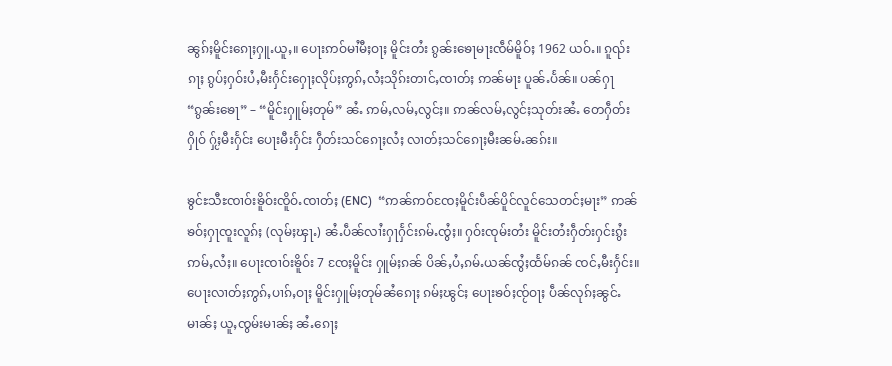ၼွၵ်ႈမိူင်းၵေႃႈႁူႉယူႇ။ ပေႃးဢဝ်မၢႆမီႈဝႃႈ မိူင်းတႆး ၵွၼ်းၶေႃမႃးၸဵမ်မိူဝ်ႈ 1962 ယဝ်ႉ။ ၵူၺ်းၵႃႈ ၵွပ်ႈႁဝ်းပႆႇမီးႁႅင်းႁေႃႈလိုပ်ႈဢွၵ်ႇလႆႈသိုၵ်းတၢင်ႇၸၢတ်ႈ ဢၼ်မႃး ပူၼ်ႉပႅၼ်။ ပၼ်ႁႃ “ၵွၼ်းၶေႃ” – “မိူင်းႁူမ်ႈတုမ်” ၼႆႉ ဢမ်ႇလမ်ႇလွင်ႈ။ ဢၼ်လမ်ႇလွင်ႈသုတ်းၼႆႉ တေႁဵတ်းႁိုဝ် ႁႂ်ႈမီးႁႅင်း ပေႃးမီးႁႅင်း ႁဵတ်းသင်ၵေႃႈလႆႈ လၢတ်ႈသင်ၵေႃႈမီးၼမ်ႉၼၵ်း။

ၶွင်ႊသီႊၸၢဝ်းၶိူဝ်းၸိူဝ်ႉၸၢတ်ႈ (ENC)  “ဢၼ်ဢဝ်ၸႄႈမိူင်းပဵၼ်ပိူင်လူင်သေတင်ႈမႃး” ဢၼ်ၶဝ်ႈႁႃၸူးလူၵ်ႈ (လုမ်ႈၾႃႉ) ၼႆႉပဵၼ်လၢႆးႁႃႁႅင်းၵမ်ႉၸွႆႈ။ ႁဝ်းၸုမ်းတႆး မိူင်းတႆးႁဵတ်းႁင်းၵွႆး ဢမ်ႇလႆႈ။ ပေႃးၸၢဝ်းၶိူဝ်း 7 ၸႄႈမိူင်း ႁူမ်ႈၵၼ် ပိၼ်ႇပႆႇၵမ်ႉယၼ်ၸွႆႈထႅမ်ၵၼ် ၸင်ႇမီးႁႅင်း။ ပေႃးလၢတ်ႈဢွၵ်ႇပၢၵ်ႇဝႃႈ မိူင်းႁူမ်ႈတုမ်ၼႆၵေႃႈ ၵမ်ႈၽွင်ႈ ပေႃးၶဝ်ႈၸႂ်ဝႃႈ ပဵၼ်လုၵ်ႈၼွင်ႉမၢၼ်ႈ ယူႇၸွမ်းမၢၼ်ႈ ၼႆႉၵေႃႈ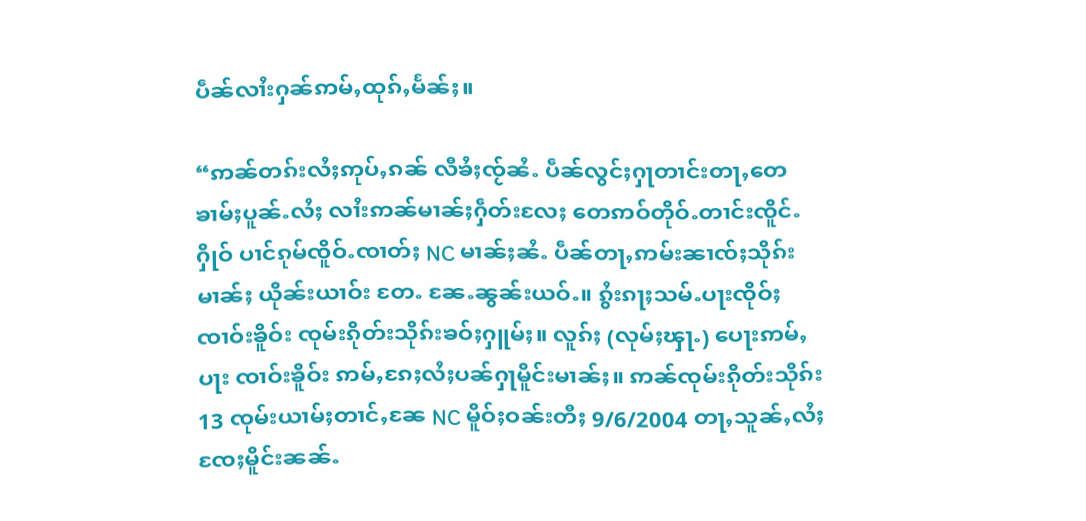ပဵၼ်လၢႆးႁၼ်ဢမ်ႇထုၵ်ႇမႅၼ်ႈ။

“ဢၼ်တၵ်းလႆႈဢုပ်ႇၵၼ် လီၶႆႈၸႂ်ၼႆႉ ပဵၼ်လွင်ႈႁႃတၢင်းတႃႇတေၶၢမ်ႈပူၼ်ႉလႆႈ လၢႆးဢၼ်မၢၼ်ႈႁဵတ်းလႄႈ တေဢဝ်တိုဝ်ႉတၢင်းၸိူင်ႉႁိုဝ် ပၢင်ၵုမ်ၸိူဝ်ႉၸၢတ်ႈ NC မၢၼ်ႈၼႆႉ ပဵၼ်တႃႇဢမ်းၼၢၸ်ႈသိုၵ်းမၢၼ်ႈ ယိုၼ်းယၢဝ်း တႄႉ ၼႄႉၼွၼ်းယဝ်ႉ။ ၵွႆးၵႃႈသမ်ႉပႃးၸိုဝ်ႈၸၢဝ်းၶိူဝ်း ၸုမ်းၵိုတ်းသိုၵ်းၶဝ်ႈႁူမ်ႈ။ လူၵ်ႈ (လုမ်ႈၾႃႉ) ပေႃးဢမ်ႇပႃး ၸၢဝ်းၶိူဝ်း ဢမ်ႇၵႄႈလႆႈပၼ်ႁႃမိူင်းမၢၼ်ႈ။ ဢၼ်ၸုမ်းၵိုတ်းသိုၵ်း 13 ၸုမ်းယၢမ်ႈတၢင်ႇၼႄ NC မိူဝ်ႈဝၼ်းတီႈ 9/6/2004 တႃႇသူၼ်ႇလႆႈၸႄႈမိူင်းၼၼ်ႉ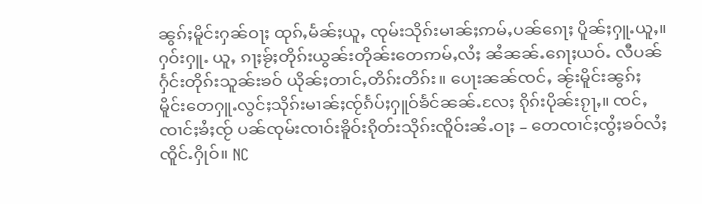ၼွၵ်ႈမိူင်းႁၼ်ဝႃႈ ထုၵ်ႇမႅၼ်ႈယူႇ ၸုမ်းသိုၵ်းမၢၼ်ႈဢမ်ႇပၼ်ၵေႃႈ ပိူၼ်ႈႁူႉယူႇ။ ႁဝ်းႁူႉ ယူႇ ၵႃႈၶႂ်ႈတိုၵ်းယွၼ်းတိုၼ်းတေဢမ်ႇလႆႈ ၼႆၼၼ်ႉၵေႃႈယဝ်ႉ လီပၼ်ႁႅင်းတိုၵ်းသူၼ်းၶဝ် ယိုၼ်ႈတၢင်ႇတိၵ်းတိၵ်း။ ပေႃးၼၼ်ၸင်ႇ ၼႂ်းမိူင်းၼွၵ်ႈမိူင်းတေႁူႉလွင်ႈသိုၵ်းမၢၼ်ႈၸႂ်ၵႅပ်ႈႁူဝ်ၶႅင်ၼၼ်ႉလႄႈ ၵိုၵ်းပိုၼ်းၵႂႃႇ။ ၸင်ႇၸၢင်ႈၶႆႈၸႂ် ပၼ်ၸုမ်းၸၢဝ်းၶိူဝ်းၵိုတ်းသိုၵ်းၸိူဝ်းၼႆႉဝႃႈ – တေၸၢင်ႈၸွႆႈၶဝ်လႆႈၸိူင်ႉႁိုဝ်။ NC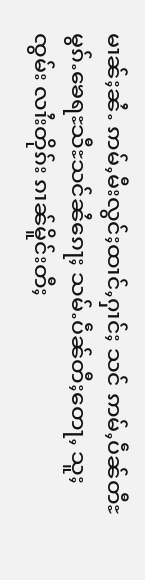မၢၼ်ႈၼႆႉ ဢမ်ႇမီးလွင်ႈထၢင်ႇႁၢင်ႈ သင် ဢမ်ႇပဵၼ်တီႊမွၵ်ႉၶေရႊသီႊသင်ၼႆၵေႃႈ သမ်ႉပဵၼ်တီႈတေႃႇ သူႈၸွမ်း လၢႆးတိုၵ်း ၵၢၼ်မိူင်းတီႈ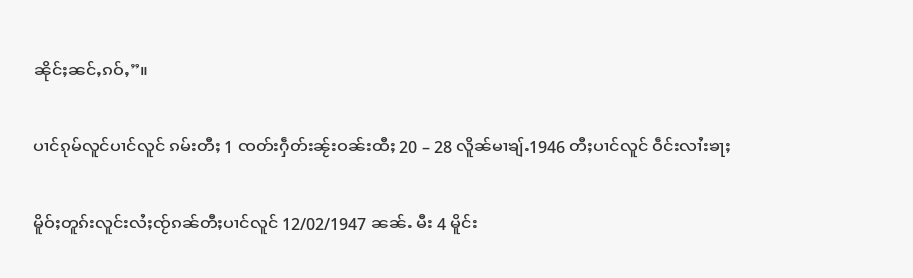ၼိုင်ႈၼင်ႇၵဝ်ႇ”။

ပၢင်ၵုမ်လူင်ပၢင်လူင် ၵမ်းတီႈ 1 ၸတ်းႁဵတ်းၼႂ်းဝၼ်းထီႈ 20 – 28 လိူၼ်မၢၶျ်ႉ1946 တီႈပၢင်လူင် ဝဵင်းလၢႆးၶႃႈ

မိူဝ်ႈတူၵ်းလူင်းလႆႈၸႂ်ၵၼ်တီႈပၢင်လူင် 12/02/1947 ၼၼ်ႉ မီး 4 မိူင်း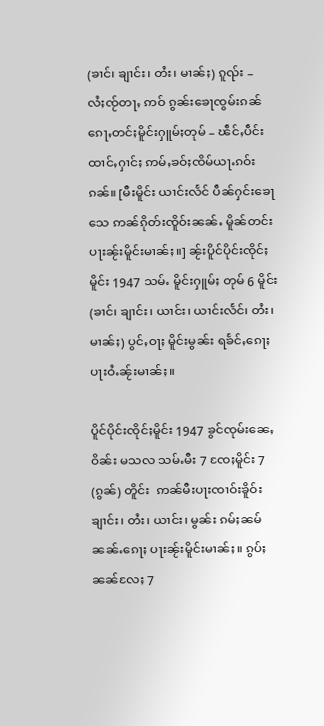(ၶၢင်၊ ၶျၢင်း၊ တႆး၊ မၢၼ်ႈ) ၵူၺ်း – လႆႈၸႂ်တႃႇ ဢဝ် ၵွၼ်းၶေႃၸွမ်းၵၼ် ၵေႃႇတင်ႈမိူင်းႁူမ်ႈတုမ် – ၽဵင်ႇပဵင်းထၢင်ႇႁၢင်ႈ ဢမ်ႇၶဝ်ႈၸိမ်ယႃႉၵဝ်းၵၼ်။ [မီးမိူင်း ယၢင်းလႅင် ပဵၼ်ႁင်းၶေႃသေ ဢၼ်ၵိုတ်းၸိူဝ်းၼၼ်ႉ မိူၼ်တင်းပႃးၼႂ်းမိူင်းမၢၼ်ႈ။] ၼႂ်းပိူင်ပိုင်းၸိုင်ႈမိူင်း 1947 သမ်ႉ မိူင်းႁူမ်ႈ တုမ် 6 မိူင်း (ၶၢင်၊ ၶျၢင်း၊ ယၢင်း၊ ယၢင်းလႅင်၊ တႆး၊ မၢၼ်ႈ) ပွင်ႇဝႃႈ မိူင်းမွၼ်း ရၶႅင်ႇၵေႃႈပႃးဝႆႉၼႂ်းမၢၼ်ႈ။

ပိူင်ပိုင်းၸိုင်ႈမိူင်း 1947 ၶွင်ၸုမ်းၼေႇဝိၼ်း မသလ သမ်ႉမီး 7 ၸႄႈမိူင်း 7 (ၵွၼ်) တိူင်း  ဢၼ်မီးပႃးၸၢဝ်းၶိူဝ်းၶျၢင်း၊ တႆး၊ ယၢင်း၊ မွၼ်း ၵမ်ႈၼမ်ၼၼ်ႉၵေႃႈ ပႃးၼႂ်းမိူင်းမၢၼ်ႈ။ ၵွပ်ႈၼၼ်လႄႈ 7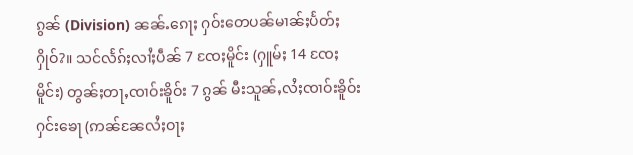ၵွၼ် (Division) ၼၼ်ႉၵေႃႈ ႁဝ်းတေပၼ်မၢၼ်ႈပႅတ်ႈႁိုဝ်?။ သင်လႅၵ်ႈလၢႆႈပဵၼ် 7 ၸႄႈမိူင်း (ႁူမ်ႈ 14 ၸႄႈမိူင်း) တွၼ်ႈတႃႇၸၢဝ်းၶိူဝ်း 7 ၵွၼ် မီးသူၼ်ႇလႆႈၸၢဝ်းၶိူဝ်းႁင်းၶေႃ (ဢၼ်ၼႄလႆႈဝႃႈ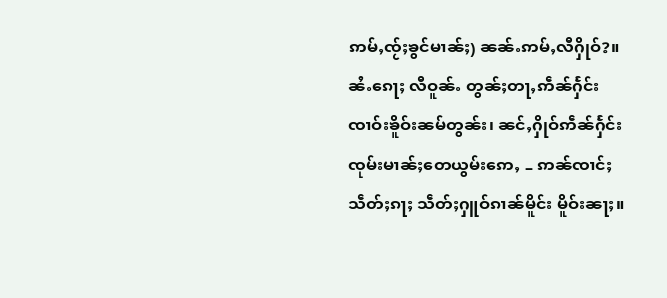ဢမ်ႇၸႂ်ႈၶွင်မၢၼ်ႈ) ၼၼ်ႉဢမ်ႇလီႁိုဝ်?။ ၼႆႉၵေႃႈ လီဝူၼ်ႉ တွၼ်ႈတႃႇဢဵၼ်ႁႅင်း ၸၢဝ်းၶိူဝ်းၼမ်တွၼ်း၊ ၼင်ႇႁိုဝ်ဢဵၼ်ႁႅင်းၸုမ်းမၢၼ်ႈတေယွမ်းဢေႇ – ဢၼ်ၸၢင်ႈသဵတ်ႈၵႃႈ သဵတ်ႈႁူဝ်ၵၢၼ်မိူင်း မိူဝ်းၼႃႈ။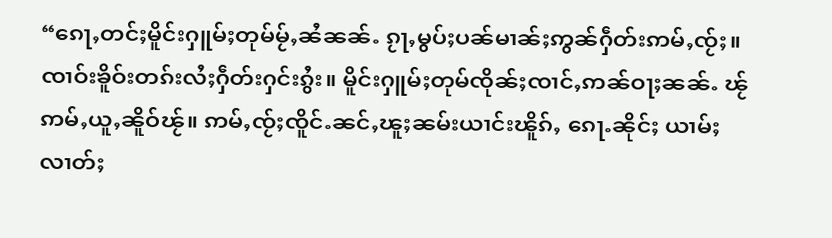“ၵေႃႇတင်ႈမိူင်းႁူမ်ႈတုမ်မႂ်ႇၼႆၼၼ်ႉ ၵႂႃႇမွပ်ႈပၼ်မၢၼ်ႈဢွၼ်ႁဵတ်းဢမ်ႇၸႂ်ႈ။ ၸၢဝ်းၶိူဝ်းတၵ်းလႆႈႁဵတ်းႁင်းၵွႆး။ မိူင်းႁူမ်ႈတုမ်ၸိုၼ်ႈၸၢင်ႇဢၼ်ဝႃႈၼၼ်ႉ ၽႂ်ဢမ်ႇယူႇၼိူဝ်ၽႂ်။ ဢမ်ႇၸႂ်ႈၸိူင်ႉၼင်ႇၽူႈၼမ်းယၢင်းၽိူၵ်ႇ ၵေႃႉၼိုင်ႈ ယၢမ်ႈလၢတ်ႈ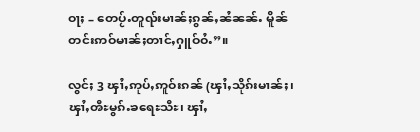ဝႃႈ – တေပႂ်ႉတူၺ်းမၢၼ်ႈၵွၼ်ႇၼႆၼၼ်ႉ မိူၼ်တင်းဢဝ်မၢၼ်ႈတၢင်ႇႁူဝ်ဝႆႉ”။

လွင်ႈ 3 ၾၢႆႇဢုပ်ႇဢူဝ်းၵၼ် (ၾၢႆႇသိုၵ်းမၢၼ်ႈ၊ ၾၢႆႇၻီႊမွၵ်ႉၶရေႊသီႊ၊ ၾၢႆႇ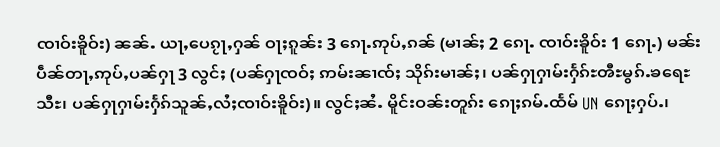ၸၢဝ်းၶိူဝ်း) ၼၼ်ႉ ယႃႇပေၵႂႃႇႁၼ် ဝႃႈၵူၼ်း 3 ၵေႃႉဢုပ်ႇၵၼ် (မၢၼ်ႈ 2 ၵေႃႉ ၸၢဝ်းၶိူဝ်း 1 ၵေႃႉ) မၼ်းပဵၼ်တႃႇဢုပ်ႇပၼ်ႁႃ 3 လွင်ႈ (ပၼ်ႁႃၸဝ်ႈ ဢမ်းၼၢၸ်ႈ သိုၵ်းမၢၼ်ႈ၊ ပၼ်ႁႃႁၢမ်းႁႅၵ်ႊၻီႊမွၵ်ႉၶရေႊသီႊ၊ ပၼ်ႁႃႁၢမ်းႁႅၵ်သူၼ်ႇလႆႈၸၢဝ်းၶိူဝ်း)။ လွင်ႈၼႆႉ မိူင်းဝၼ်းတူၵ်း ၵေႃႈၵမ်ႉထႅမ် UN ၵေႃႈႁပ်ႉ၊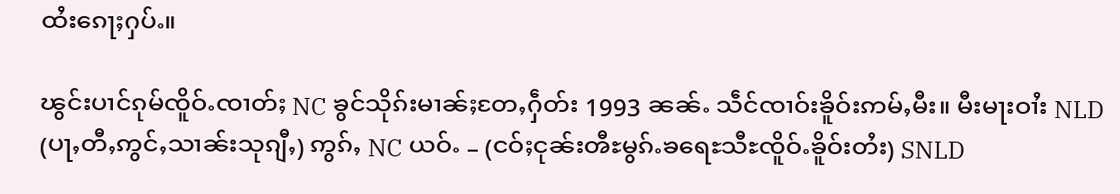ထႆးၵေႃႈႁပ်ႉ။

ၽွင်းပၢင်ၵုမ်ၸိူဝ်ႉၸၢတ်ႈ NC ၶွင်သိုၵ်းမၢၼ်ႈတႄႇႁဵတ်း 1993 ၼၼ်ႉ သဵင်ၸၢဝ်းၶိူဝ်းဢမ်ႇမီး။ မီးမႃးဝၢႆး NLD  (ပႃႇတီႇဢွင်ႇသၢၼ်းသုၵျီႇ) ဢွၵ်ႇ NC ယဝ်ႉ – (ငဝ်ႈငုၼ်းၻီႊမွၵ်ႉၶရေႊသီႊၸိူဝ်ႉၶိူဝ်းတႆး) SNLD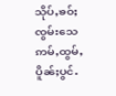သိုပ်ႇၶဝ်ႈၸွမ်းသေ ဢမ်ႇထွမ်ႇပိူၼ်ႈပွင်ႉ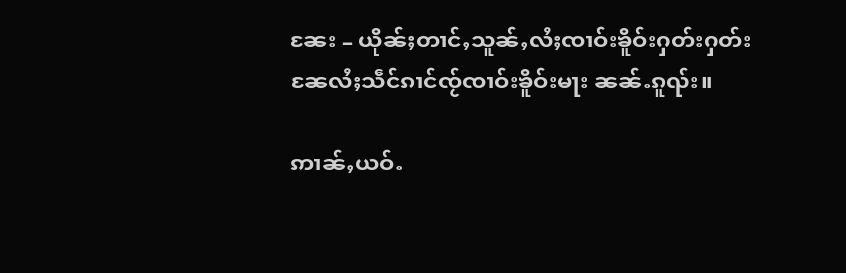ၼႄး – ယိုၼ်ႈတၢင်ႇသူၼ်ႇလႆႈၸၢဝ်းၶိူဝ်းႁတ်းႁတ်း ၼႄလႆႈသဵင်ၵၢင်ၸႂ်ၸၢဝ်းၶိူဝ်းမႃး ၼၼ်ႉၵူၺ်း။

ဢၢၼ်ႇယဝ်ႉ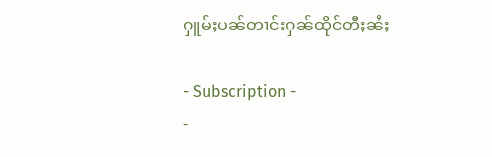ႁူမ်ႈပၼ်တၢင်းႁၼ်ထိုင်တီႈၼႆႈ

- Subscription -
-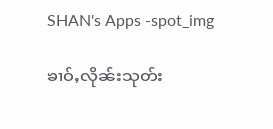SHAN's Apps -spot_img

ၶၢဝ်ႇလိုၼ်းသုတ်း